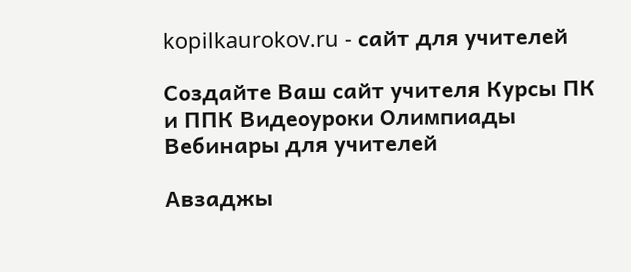kopilkaurokov.ru - сайт для учителей

Создайте Ваш сайт учителя Курсы ПК и ППК Видеоуроки Олимпиады Вебинары для учителей

Авзаджы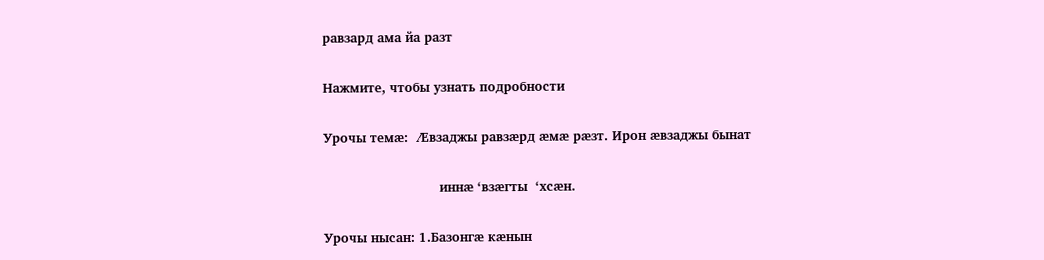равзард ама йа разт

Нажмите, чтобы узнать подробности

Урочы темæ:  Æвзаджы равзæрд æмæ рæзт. Ирон æвзаджы бынат

                             иннæ ‘взæгты  ‘хсæн.

Урочы нысан: 1.Базонгæ кæнын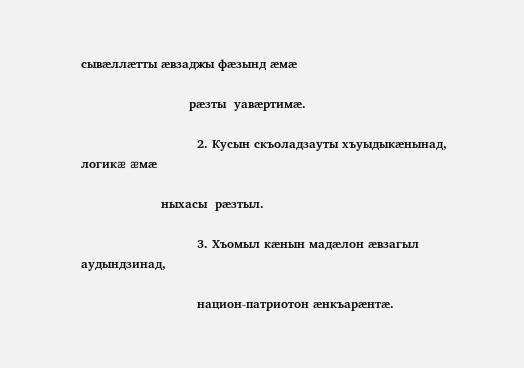сывæллæтты æвзаджы фæзынд æмæ

                           рæзты  уавæртимæ.

                             2. Кусын скъоладзауты хъуыдыкæнынад, логикæ æмæ

                    ныхасы  рæзтыл.

                             3. Хъомыл кæнын мадæлон æвзагыл аудындзинад,

                             национ-патриотон æнкъарæнтæ.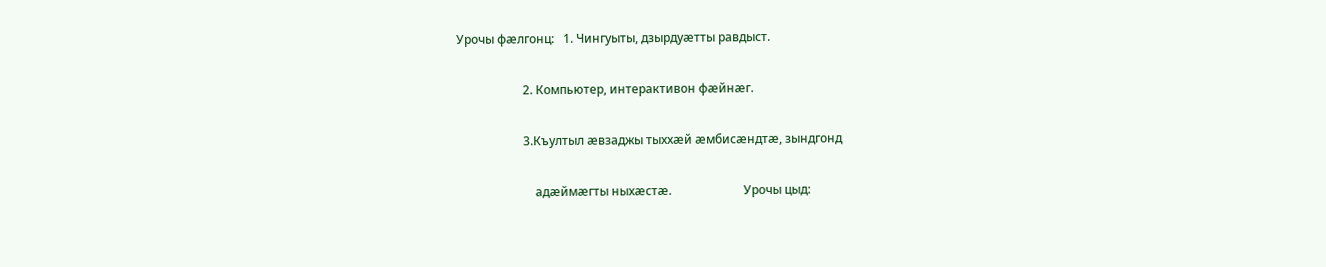Урочы фæлгонц:   1. Чингуыты, дзырдуæтты равдыст.

                      2. Компьютер, интерактивон фæйнæг.

                      3.Къултыл æвзаджы тыххæй æмбисæндтæ, зындгонд

                          адæймæгты ныхæстæ.                        Урочы цыд: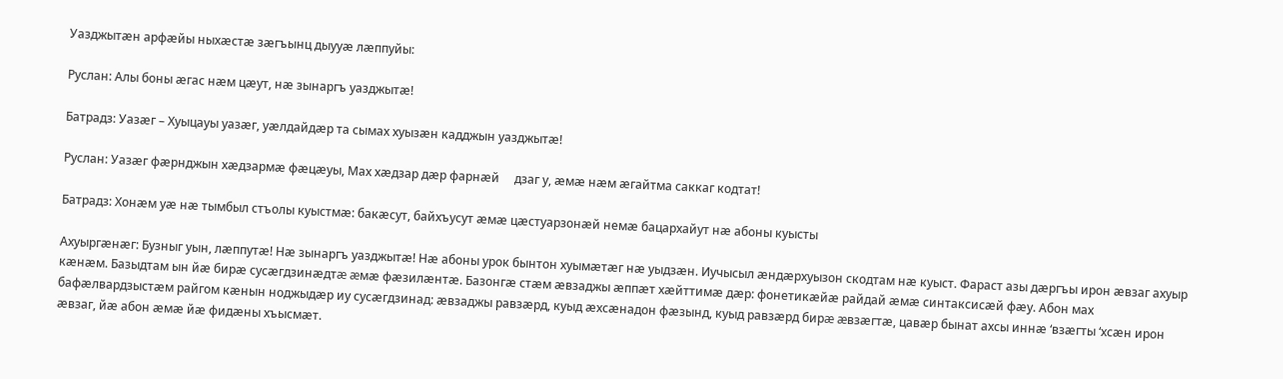Уазджытæн арфæйы ныхæстæ зæгъынц дыууæ лæппуйы:

Руслан: Алы боны æгас нæм цæут, нæ зынаргъ уазджытæ!

Батрадз: Уазæг – Хуыцауы уазæг, уæлдайдæр та сымах хуызæн кадджын уазджытæ!

Руслан: Уазæг фæрнджын хæдзармæ фæцæуы, Мах хæдзар дæр фарнæй     дзаг у, æмæ нæм æгайтма саккаг кодтат!

Батрадз: Хонæм уæ нæ тымбыл стъолы куыстмæ: бакæсут, байхъусут æмæ цæстуарзонæй немæ бацархайут нæ абоны куысты

Ахуыргæнæг: Бузныг уын, лæппутæ! Нæ зынаргъ уазджытæ! Нæ абоны урок бынтон хуымæтæг нæ уыдзæн. Иучысыл æндæрхуызон скодтам нæ куыст. Фараст азы дæргъы ирон æвзаг ахуыр кæнæм. Базыдтам ын йæ бирæ сусæгдзинæдтæ æмæ фæзилæнтæ. Базонгæ стæм æвзаджы æппæт хæйттимæ дæр: фонетикæйæ райдай æмæ синтаксисæй фæу. Абон мах бафæлвардзыстæм райгом кæнын ноджыдæр иу сусæгдзинад: æвзаджы равзæрд, куыд æхсæнадон фæзынд, куыд равзæрд бирæ æвзæгтæ, цавæр бынат ахсы иннæ ‘взæгты ‘хсæн ирон æвзаг, йæ абон æмæ йæ фидæны хъысмæт.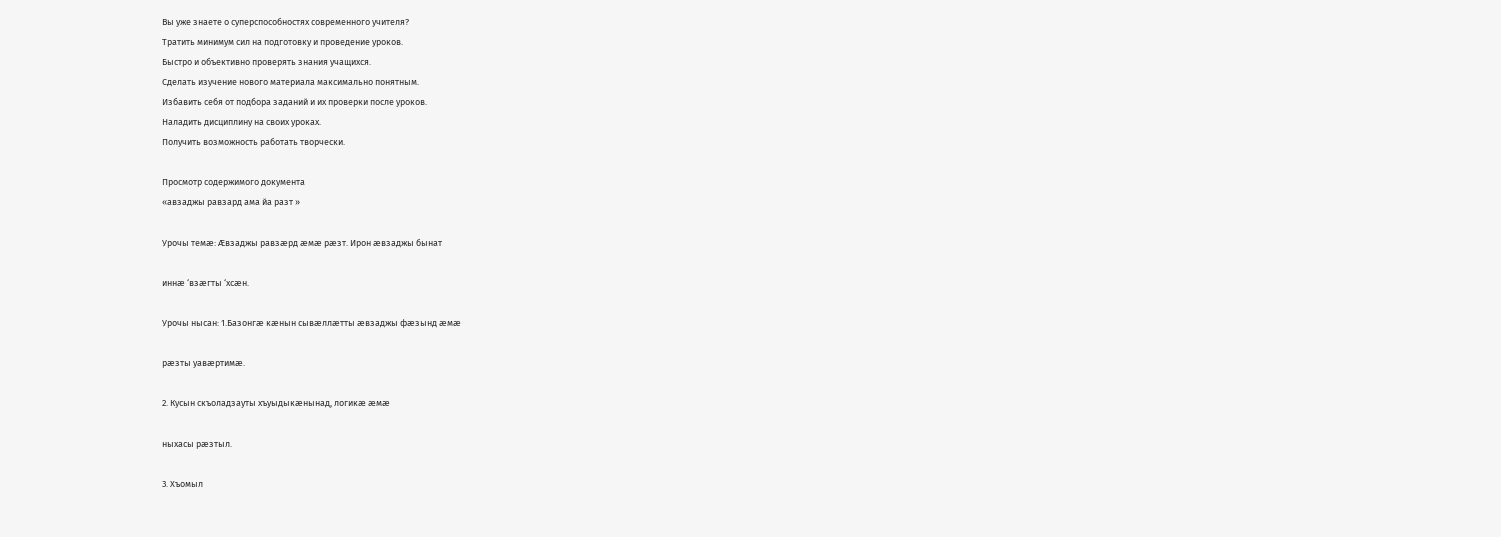Вы уже знаете о суперспособностях современного учителя?
Тратить минимум сил на подготовку и проведение уроков.
Быстро и объективно проверять знания учащихся.
Сделать изучение нового материала максимально понятным.
Избавить себя от подбора заданий и их проверки после уроков.
Наладить дисциплину на своих уроках.
Получить возможность работать творчески.

Просмотр содержимого документа
«авзаджы равзард ама йа разт »

Урочы темæ: Æвзаджы равзæрд æмæ рæзт. Ирон æвзаджы бынат

иннæ ‘взæгты ‘хсæн.

Урочы нысан: 1.Базонгæ кæнын сывæллæтты æвзаджы фæзынд æмæ

рæзты уавæртимæ.

2. Кусын скъоладзауты хъуыдыкæнынад, логикæ æмæ

ныхасы рæзтыл.

3. Хъомыл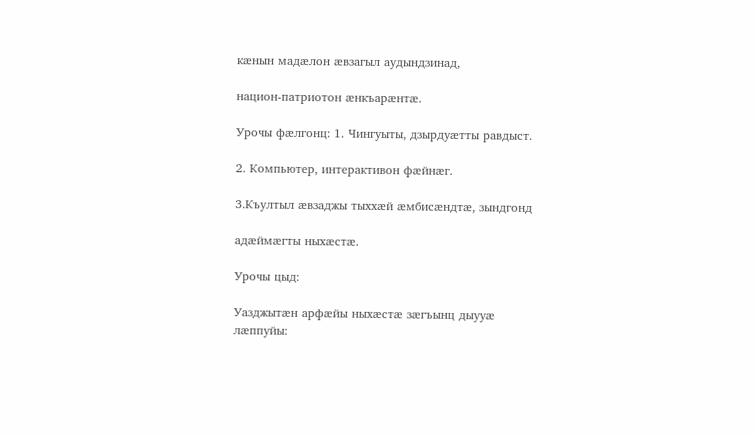кæнын мадæлон æвзагыл аудындзинад,

национ-патриотон æнкъарæнтæ.

Урочы фæлгонц: 1. Чингуыты, дзырдуæтты равдыст.

2. Компьютер, интерактивон фæйнæг.

3.Къултыл æвзаджы тыххæй æмбисæндтæ, зындгонд

адæймæгты ныхæстæ.

Урочы цыд:

Уазджытæн арфæйы ныхæстæ зæгъынц дыууæ лæппуйы: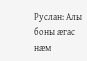Руслан: Алы боны æгас нæм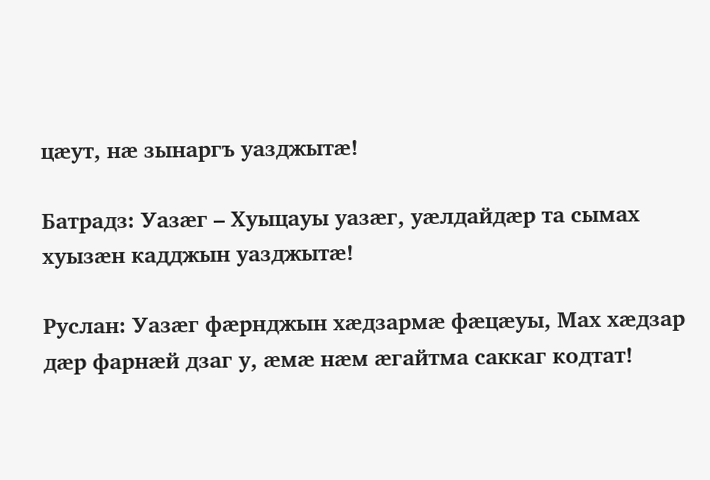цæут, нæ зынаргъ уазджытæ!

Батрадз: Уазæг – Хуыцауы уазæг, уæлдайдæр та сымах хуызæн кадджын уазджытæ!

Руслан: Уазæг фæрнджын хæдзармæ фæцæуы, Мах хæдзар дæр фарнæй дзаг у, æмæ нæм æгайтма саккаг кодтат!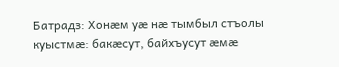Батрадз: Хонæм уæ нæ тымбыл стъолы куыстмæ: бакæсут, байхъусут æмæ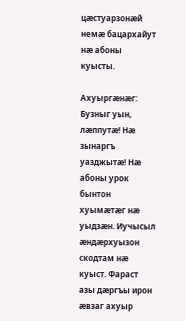цæстуарзонæй немæ бацархайут нæ абоны куысты.

Ахуыргæнæг: Бузныг уын, лæппутæ! Нæ зынаргъ уазджытæ! Нæ абоны урок бынтон хуымæтæг нæ уыдзæн. Иучысыл æндæрхуызон скодтам нæ куыст. Фараст азы дæргъы ирон æвзаг ахуыр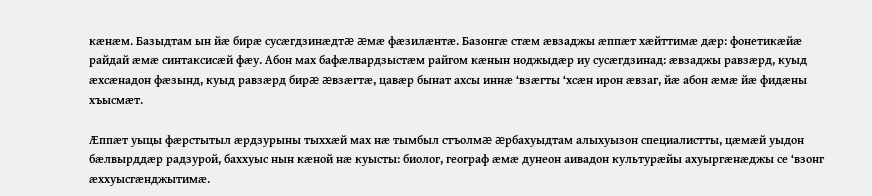кæнæм. Базыдтам ын йæ бирæ сусæгдзинæдтæ æмæ фæзилæнтæ. Базонгæ стæм æвзаджы æппæт хæйттимæ дæр: фонетикæйæ райдай æмæ синтаксисæй фæу. Абон мах бафæлвардзыстæм райгом кæнын ноджыдæр иу сусæгдзинад: æвзаджы равзæрд, куыд æхсæнадон фæзынд, куыд равзæрд бирæ æвзæгтæ, цавæр бынат ахсы иннæ ‘взæгты ‘хсæн ирон æвзаг, йæ абон æмæ йæ фидæны хъысмæт.

Æппæт уыцы фæрстытыл æрдзурыны тыххæй мах нæ тымбыл стъолмæ æрбахуыдтам алыхуызон специалистты, цæмæй уыдон бæлвырддæр радзурой, баххуыс нын кæной нæ куысты: биолог, географ æмæ дунеон аивадон культурæйы ахуыргæнæджы се ‘взонг æххуысгæнджытимæ.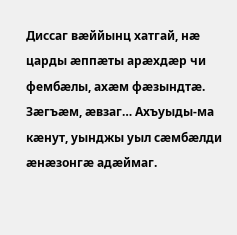Диссаг вæййынц хатгай, нæ царды æппæты арæхдæр чи фембæлы, ахæм фæзындтæ. Зæгъæм, æвзаг… Ахъуыды-ма кæнут, уынджы уыл сæмбæлди æнæзонгæ адæймаг.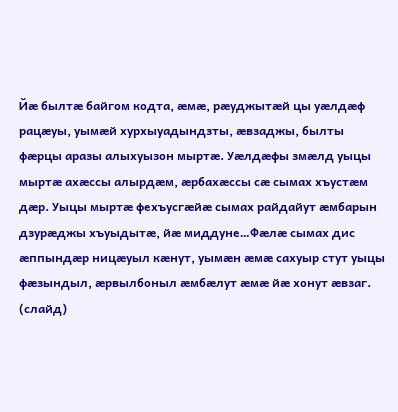Йæ былтæ байгом кодта, æмæ, рæуджытæй цы уæлдæф рацæуы, уымæй хурхыуадындзты, æвзаджы, былты фæрцы аразы алыхуызон мыртæ. Уæлдæфы змæлд уыцы мыртæ ахæссы алырдæм, æрбахæссы сæ сымах хъустæм дæр. Уыцы мыртæ фехъусгæйæ сымах райдайут æмбарын дзурæджы хъуыдытæ, йæ миддуне…Фæлæ сымах дис æппындæр ницæуыл кæнут, уымæн æмæ сахуыр стут уыцы фæзындыл, æрвылбоныл æмбæлут æмæ йæ хонут æвзаг. (слайд)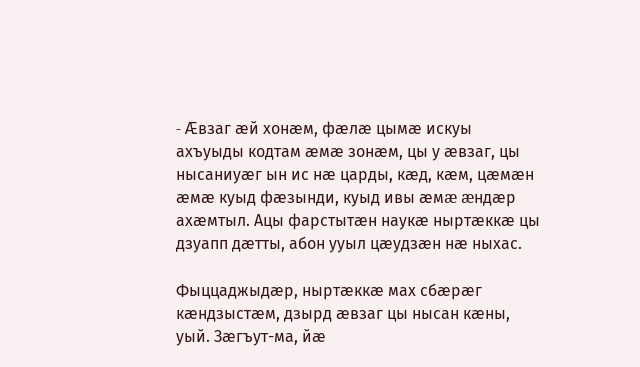- Æвзаг æй хонæм, фæлæ цымæ искуы ахъуыды кодтам æмæ зонæм, цы у æвзаг, цы нысаниуæг ын ис нæ царды, кæд, кæм, цæмæн æмæ куыд фæзынди, куыд ивы æмæ æндæр ахæмтыл. Ацы фарстытæн наукæ ныртæккæ цы дзуапп дæтты, абон ууыл цæудзæн нæ ныхас.

Фыццаджыдæр, ныртæккæ мах сбæрæг кæндзыстæм, дзырд æвзаг цы нысан кæны, уый. Зæгъут-ма, йæ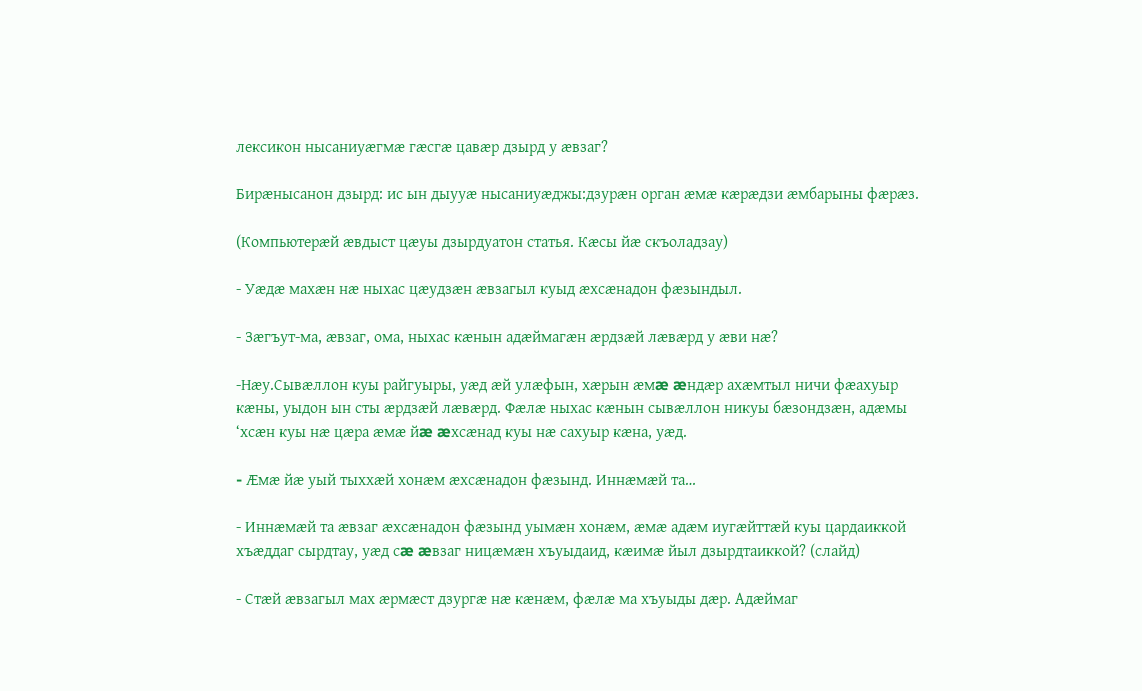лексикон нысаниуæгмæ гæсгæ цавæр дзырд у æвзаг?

Бирæнысанон дзырд: ис ын дыууæ нысаниуæджы:дзурæн орган æмæ кæрæдзи æмбарыны фæрæз.

(Компьютерæй æвдыст цæуы дзырдуатон статья. Кæсы йæ скъоладзау)

- Уæдæ махæн нæ ныхас цæудзæн æвзагыл куыд æхсæнадон фæзындыл.

- Зæгъут-ма, æвзаг, ома, ныхас кæнын адæймагæн æрдзæй лæвæрд у æви нæ?

-Нæу.Сывæллон куы райгуыры, уæд æй улæфын, хæрын æмæ æндæр ахæмтыл ничи фæахуыр кæны, уыдон ын сты æрдзæй лæвæрд. Фæлæ ныхас кæнын сывæллон никуы бæзондзæн, адæмы ‘хсæн куы нæ цæра æмæ йæ æхсæнад куы нæ сахуыр кæна, уæд.

- Æмæ йæ уый тыххæй хонæм æхсæнадон фæзынд. Иннæмæй та…

- Иннæмæй та æвзаг æхсæнадон фæзынд уымæн хонæм, æмæ адæм иугæйттæй куы цардаиккой хъæддаг сырдтау, уæд сæ æвзаг ницæмæн хъуыдаид, кæимæ йыл дзырдтаиккой? (слайд)

- Стæй æвзагыл мах æрмæст дзургæ нæ кæнæм, фæлæ ма хъуыды дæр. Адæймаг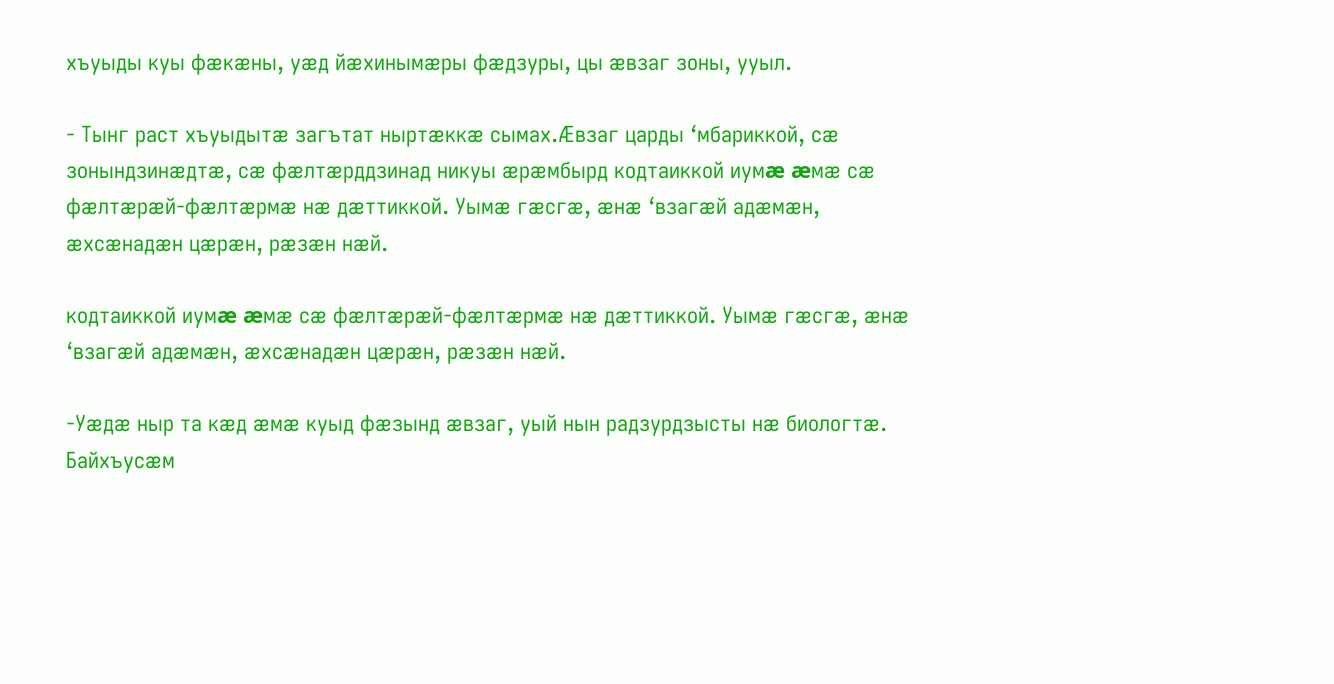хъуыды куы фæкæны, уæд йæхинымæры фæдзуры, цы æвзаг зоны, ууыл.

- Тынг раст хъуыдытæ загътат ныртæккæ сымах.Æвзаг царды ‘мбариккой, сæ зонындзинæдтæ, сæ фæлтæрддзинад никуы æрæмбырд кодтаиккой иумæ æмæ сæ фæлтæрæй-фæлтæрмæ нæ дæттиккой. Уымæ гæсгæ, æнæ ‘взагæй адæмæн, æхсæнадæн цæрæн, рæзæн нæй.

кодтаиккой иумæ æмæ сæ фæлтæрæй-фæлтæрмæ нæ дæттиккой. Уымæ гæсгæ, æнæ ‘взагæй адæмæн, æхсæнадæн цæрæн, рæзæн нæй.

-Уæдæ ныр та кæд æмæ куыд фæзынд æвзаг, уый нын радзурдзысты нæ биологтæ. Байхъусæм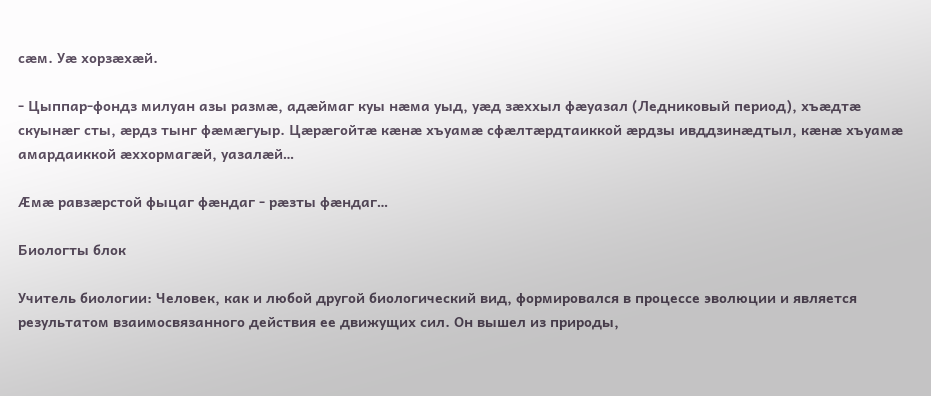сæм. Уæ хорзæхæй.

- Цыппар-фондз милуан азы размæ, адæймаг куы нæма уыд, уæд зæххыл фæуазал (Ледниковый период), хъæдтæ скуынæг сты, æрдз тынг фæмæгуыр. Цæрæгойтæ кæнæ хъуамæ сфæлтæрдтаиккой æрдзы ивддзинæдтыл, кæнæ хъуамæ амардаиккой æххормагæй, уазалæй…

Æмæ равзæрстой фыцаг фæндаг - рæзты фæндаг…

Биологты блок

Учитель биологии: Человек, как и любой другой биологический вид, формировался в процессе эволюции и является результатом взаимосвязанного действия ее движущих сил. Он вышел из природы,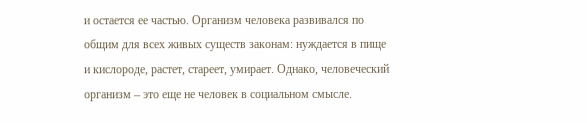и остается ее частью. Организм человека развивался по общим для всех живых существ законам: нуждается в пище и кислороде, растет, стареет, умирает. Однако, человеческий организм – это еще не человек в социальном смысле.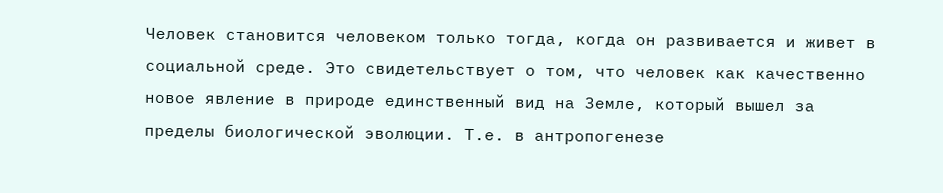Человек становится человеком только тогда, когда он развивается и живет в социальной среде. Это свидетельствует о том, что человек как качественно новое явление в природе единственный вид на Земле, который вышел за пределы биологической эволюции. Т.е. в антропогенезе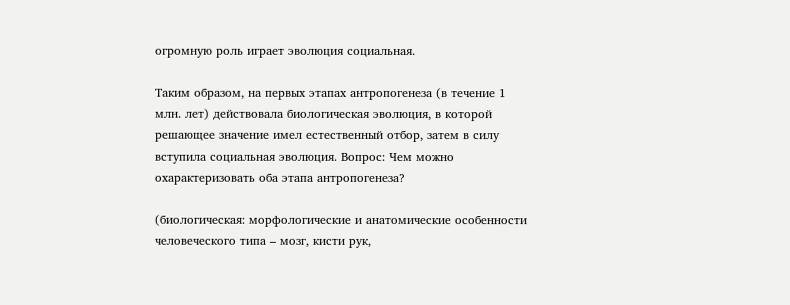огромную роль играет эволюция социальная.

Таким образом, на первых этапах антропогенеза (в течение 1 млн. лет) действовала биологическая эволюция, в которой решающее значение имел естественный отбор, затем в силу вступила социальная эволюция. Вопрос: Чем можно охарактеризовать оба этапа антропогенеза?

(биологическая: морфологические и анатомические особенности человеческого типа – мозг, кисти рук,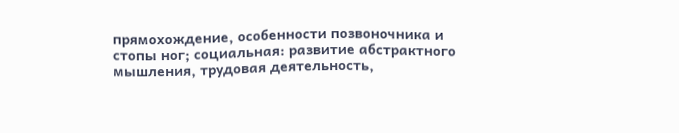прямохождение, особенности позвоночника и стопы ног; социальная: развитие абстрактного мышления, трудовая деятельность,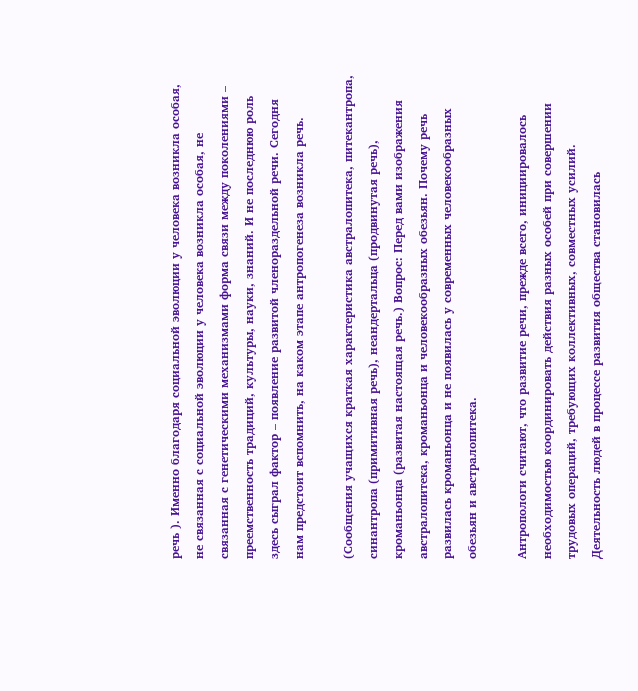речь ). Именно благодаря социальной эволюции у человека возникла особая, не связанная с социальной эволюции у человека возникла особая, не связанная с генетическими механизмами форма связи между поколениями – преемственность традиций, культуры, науки, знаний. И не последнюю роль здесь сыграл фактор – появление развитой членораздельной речи. Сегодня нам предстоит вспомнить, на каком этапе антропогенеза возникла речь.

(Сообщения учащихся краткая характеристика австралопитека, питекантропа, синантропа (примитивная речь), неандертальца (продвинутая речь), кроманьонца (развитая настоящая речь.) Вопрос: Перед вами изображения австралопитека, кроманьонца и человекообразных обезьян. Почему речь развилась кроманьонца и не появилась у современных человекообразных обезьян и австралопитека.

Антропологи считают, что развитие речи, прежде всего, инициировалось необходимостью координировать действия разных особей при совершении трудовых операций, требующих коллективных, совместных усилий. Деятельность людей в процессе развития общества становилась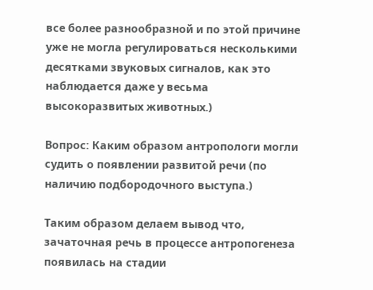все более разнообразной и по этой причине уже не могла регулироваться несколькими десятками звуковых сигналов, как это наблюдается даже у весьма высокоразвитых животных.)

Вопрос: Каким образом антропологи могли судить о появлении развитой речи (по наличию подбородочного выступа.)

Таким образом делаем вывод что, зачаточная речь в процессе антропогенеза появилась на стадии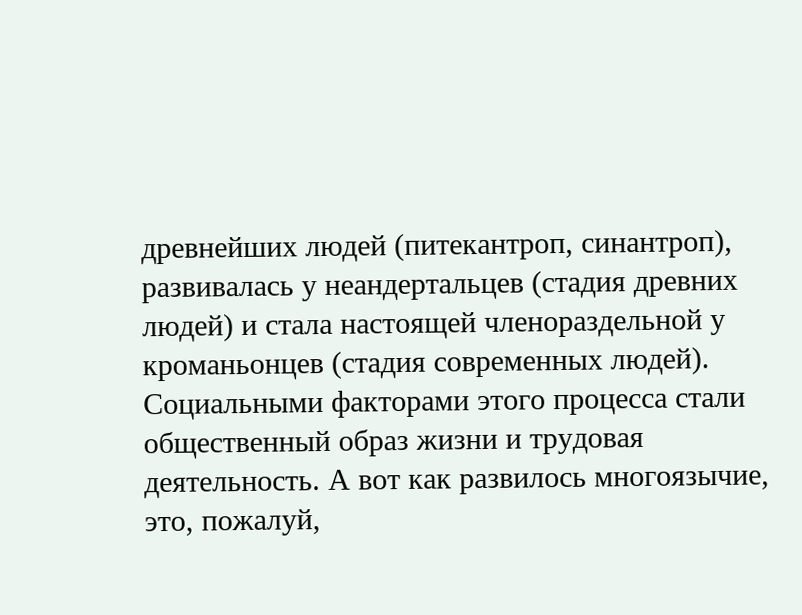древнейших людей (питекантроп, синантроп), развивалась у неандертальцев (стадия древних людей) и стала настоящей членораздельной у кроманьонцев (стадия современных людей). Социальными факторами этого процесса стали общественный образ жизни и трудовая деятельность. А вот как развилось многоязычие, это, пожалуй,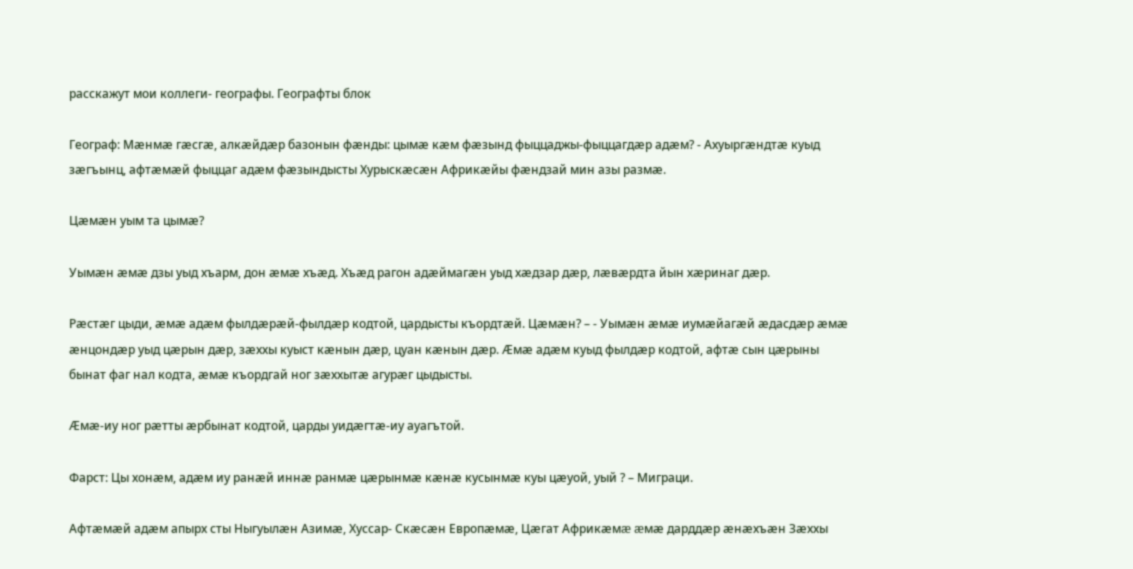расскажут мои коллеги- географы. Географты блок

Географ: Мæнмæ гæсгæ, алкæйдæр базонын фæнды: цымæ кæм фæзынд фыццаджы-фыццагдæр адæм? - Ахуыргæндтæ куыд зæгъынц, афтæмæй фыццаг адæм фæзындысты Хурыскæсæн Африкæйы фæндзай мин азы размæ.

Цæмæн уым та цымæ?

Уымæн æмæ дзы уыд хъарм, дон æмæ хъæд. Хъæд рагон адæймагæн уыд хæдзар дæр, лæвæрдта йын хæринаг дæр.

Рæстæг цыди, æмæ адæм фылдæрæй-фылдæр кодтой, цардысты къордтæй. Цæмæн? – - Уымæн æмæ иумæйагæй æдасдæр æмæ æнцондæр уыд цæрын дæр, зæххы куыст кæнын дæр, цуан кæнын дæр. Æмæ адæм куыд фылдæр кодтой, афтæ сын цæрыны бынат фаг нал кодта, æмæ къордгай ног зæххытæ агурæг цыдысты.

Æмæ-иу ног рæтты æрбынат кодтой, царды уидæгтæ-иу ауагътой.

Фарст: Цы хонæм, адæм иу ранæй иннæ ранмæ цæрынмæ кæнæ кусынмæ куы цæуой, уый ? – Миграци.

Афтæмæй адæм апырх сты Ныгуылæн Азимæ, Хуссар- Скæсæн Европæмæ, Цæгат Африкæмæ æмæ дарддæр æнæхъæн Зæххы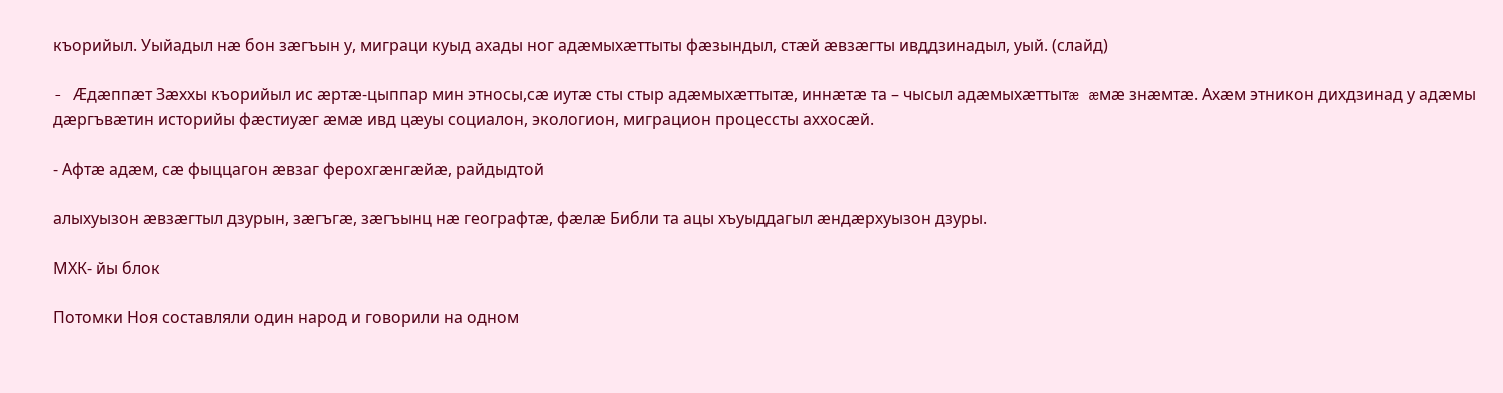къорийыл. Уыйадыл нæ бон зæгъын у, миграци куыд ахады ног адæмыхæттыты фæзындыл, стæй æвзæгты ивддзинадыл, уый. (слайд)

- Æдæппæт Зæххы къорийыл ис æртæ-цыппар мин этносы,сæ иутæ сты стыр адæмыхæттытæ, иннæтæ та – чысыл адæмыхæттытæ æмæ знæмтæ. Ахæм этникон дихдзинад у адæмы дæргъвæтин историйы фæстиуæг æмæ ивд цæуы социалон, экологион, миграцион процессты аххосæй.

- Афтæ адæм, сæ фыццагон æвзаг ферохгæнгæйæ, райдыдтой

алыхуызон æвзæгтыл дзурын, зæгъгæ, зæгъынц нæ географтæ, фæлæ Библи та ацы хъуыддагыл æндæрхуызон дзуры.

МХК- йы блок

Потомки Ноя составляли один народ и говорили на одном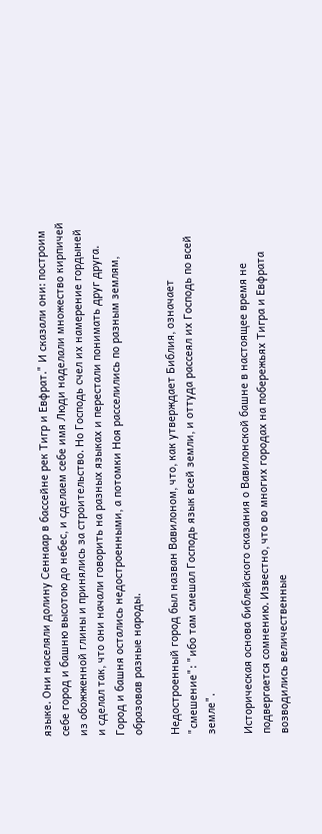языке. Они населяли долину Сеннаар в бассейне рек Тигр и Евфрат." И сказали они: построим себе город и башню высотою до небес, и сделаем себе имя Люди наделали множество кирпичей из обожженной глины и принялись за строительство. Но Господь счел их намерение гордыней и сделал так, что они начали говорить на разных языках и перестали понимать друг друга. Город и башня остались недостроенными, а потомки Ноя расселились по разным землям, образовав разные народы.

Недостроенный город был назван Вавилоном, что, как утверждает Библия, означает "смешение": "ибо там смешал Господь язык всей земли, и оттуда рассеял их Господь по всей земле".

Историческая основа библейского сказания о Вавилонской башне в настоящее время не подвергается сомнению. Известно, что во многих городах на побережьях Тигра и Евфрата возводились величественные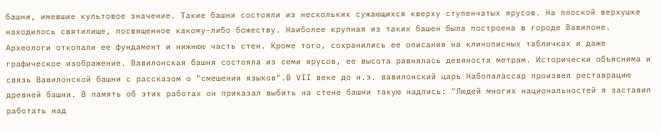башни, имевшие культовое значение. Такие башни состояли из нескольких сужающихся кверху ступенчатых ярусов. На плоской верхушке находилось святилище, посвященное какому-либо божеству. Наиболее крупная из таких башен была построена в городе Вавилоне. Археологи откопали ее фундамент и нижнюю часть стен. Кроме того, сохранились ее описания на клинописных табличках и даже графическое изображение. Вавилонская башня состояла из семи ярусов, ее высота равнялась девяноста метрам. Исторически объяснима и связь Вавилонской башни с рассказом о "смешении языков".В VII веке до н.э. вавилонский царь Набопалассар произвел реставрацию древней башни. В память об этих работах он приказал выбить на стене башни такую надпись: "Людей многих национальностей я заставил работать над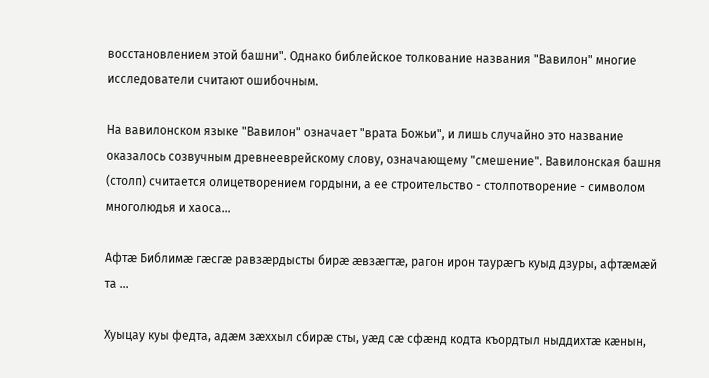восстановлением этой башни". Однако библейское толкование названия "Вавилон" многие исследователи считают ошибочным.

На вавилонском языке "Вавилон" означает "врата Божьи", и лишь случайно это название оказалось созвучным древнееврейскому слову, означающему "смешение". Вавилонская башня (столп) считается олицетворением гордыни, а ее строительство - столпотворение - символом многолюдья и хаоса…

Афтæ Библимæ гæсгæ равзæрдысты бирæ æвзæгтæ, рагон ирон таурæгъ куыд дзуры, афтæмæй та …

Хуыцау куы федта, адæм зæххыл сбирæ сты, уæд сæ сфæнд кодта къордтыл ныддихтæ кæнын,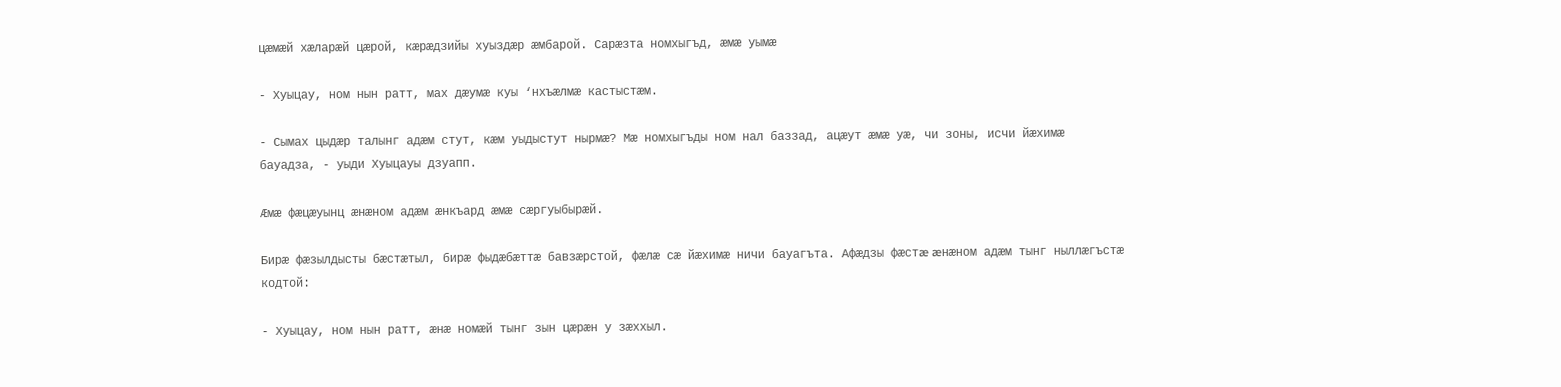цæмæй хæларæй цæрой, кæрæдзийы хуыздæр æмбарой. Сарæзта номхыгъд, æмæ уымæ

- Хуыцау, ном нын ратт, мах дæумæ куы ‘нхъæлмæ кастыстæм.

- Сымах цыдæр талынг адæм стут, кæм уыдыстут нырмæ? Мæ номхыгъды ном нал баззад, ацæут æмæ уæ, чи зоны, исчи йæхимæ бауадза, - уыди Хуыцауы дзуапп.

Æмæ фæцæуынц æнæном адæм æнкъард æмæ сæргуыбырæй.

Бирæ фæзылдысты бæстæтыл, бирæ фыдæбæттæ бавзæрстой, фæлæ сæ йæхимæ ничи бауагъта. Афæдзы фæстæ æнæном адæм тынг ныллæгъстæ кодтой:

- Хуыцау, ном нын ратт, æнæ номæй тынг зын цæрæн у зæххыл.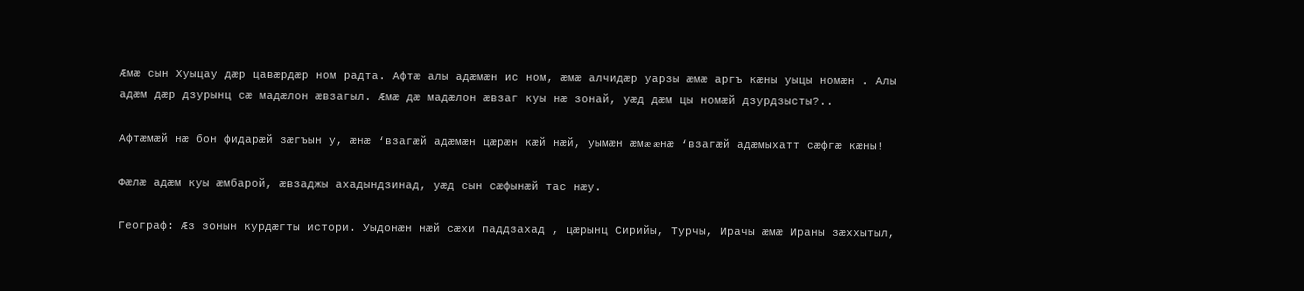Æмæ сын Хуыцау дæр цавæрдæр ном радта. Афтæ алы адæмæн ис ном, æмæ алчидæр уарзы æмæ аргъ кæны уыцы номæн . Алы адæм дæр дзурынц сæ мадæлон æвзагыл. Æмæ дæ мадæлон æвзаг куы нæ зонай, уæд дæм цы номæй дзурдзысты?..

Афтæмæй нæ бон фидарæй зæгъын у, æнæ ‘взагæй адæмæн цæрæн кæй нæй, уымæн æмæ æнæ ‘взагæй адæмыхатт сæфгæ кæны!

Фæлæ адæм куы æмбарой, æвзаджы ахадындзинад, уæд сын сæфынæй тас нæу.

Географ: Æз зонын курдæгты истори. Уыдонæн нæй сæхи паддзахад , цæрынц Сирийы, Турчы, Ирачы æмæ Ираны зæххытыл,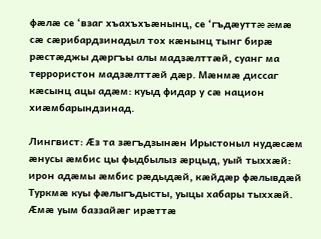фæлæ се ‘взаг хъахъхъæнынц, се ‘гъдæуттæ æмæ сæ сæрибардзинадыл тох кæнынц тынг бирæ рæстæджы дæргъы алы мадзæлттæй, суанг ма террористон мадзæлттæй дæр. Мæнмæ диссаг кæсынц ацы адæм: куыд фидар у сæ национ хиæмбарындзинад.

Лингвист: Æз та зæгъдзынæн Ирыстоныл нудæсæм æнусы æмбис цы фыдбылыз æрцыд, уый тыххæй: ирон адæмы æмбис рæдыдæй, кæйдæр фæлывдæй Туркмæ куы фæлыгъдысты, уыцы хабары тыххæй. Æмæ уым баззайæг ирæттæ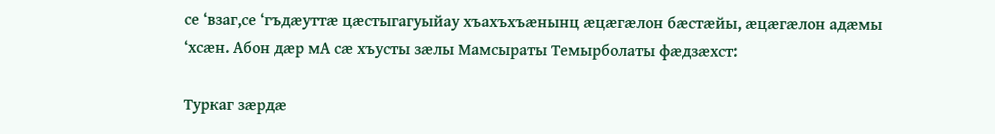се ‘взаг,се ‘гъдæуттæ цæстыгагуыйау хъахъхъæнынц æцæгæлон бæстæйы, æцæгæлон адæмы ‘хсæн. Абон дæр мА сæ хъусты зæлы Мамсыраты Темырболаты фæдзæхст:

Туркаг зæрдæ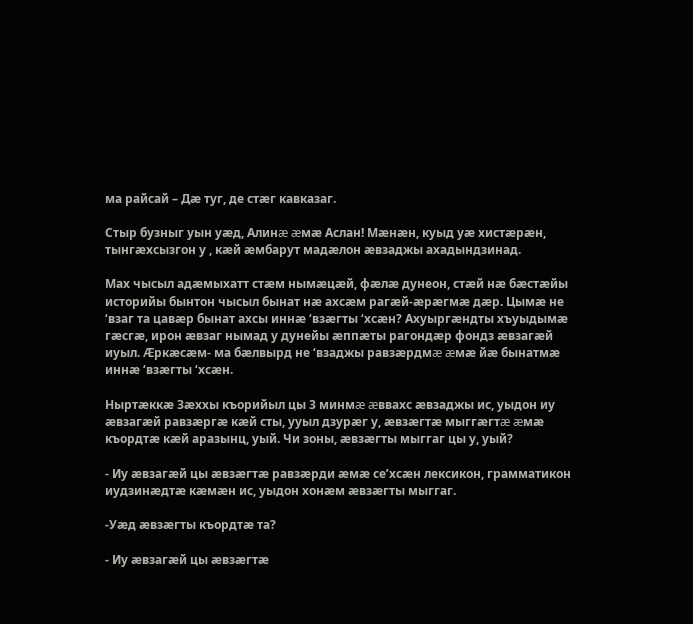ма райсай – Дæ туг, де стæг кавказаг.

Стыр бузныг уын уæд, Алинæ æмæ Аслан! Мæнæн, куыд уæ хистæрæн, тынгæхсызгон у , кæй æмбарут мадæлон æвзаджы ахадындзинад.

Мах чысыл адæмыхатт стæм нымæцæй, фæлæ дунеон, стæй нæ бæстæйы историйы бынтон чысыл бынат нæ ахсæм рагæй-æрæгмæ дæр. Цымæ не ‘взаг та цавæр бынат ахсы иннæ ‘взæгты ‘хсæн? Ахуыргæндты хъуыдымæ гæсгæ, ирон æвзаг нымад у дунейы æппæты рагондæр фондз æвзагæй иуыл. Æркæсæм- ма бæлвырд не ‘взаджы равзæрдмæ æмæ йæ бынатмæ иннæ ‘взæгты ‘хсæн.

Ныртæккæ Зæххы къорийыл цы 3 минмæ æввахс æвзаджы ис, уыдон иу æвзагæй равзæргæ кæй сты, ууыл дзурæг у, æвзæгтæ мыггæгтæ æмæ къордтæ кæй аразынц, уый. Чи зоны, æвзæгты мыггаг цы у, уый?

- Иу æвзагæй цы æвзæгтæ равзæрди æмæ се’хсæн лексикон, грамматикон иудзинæдтæ кæмæн ис, уыдон хонæм æвзæгты мыггаг.

-Уæд æвзæгты къордтæ та?

- Иу æвзагæй цы æвзæгтæ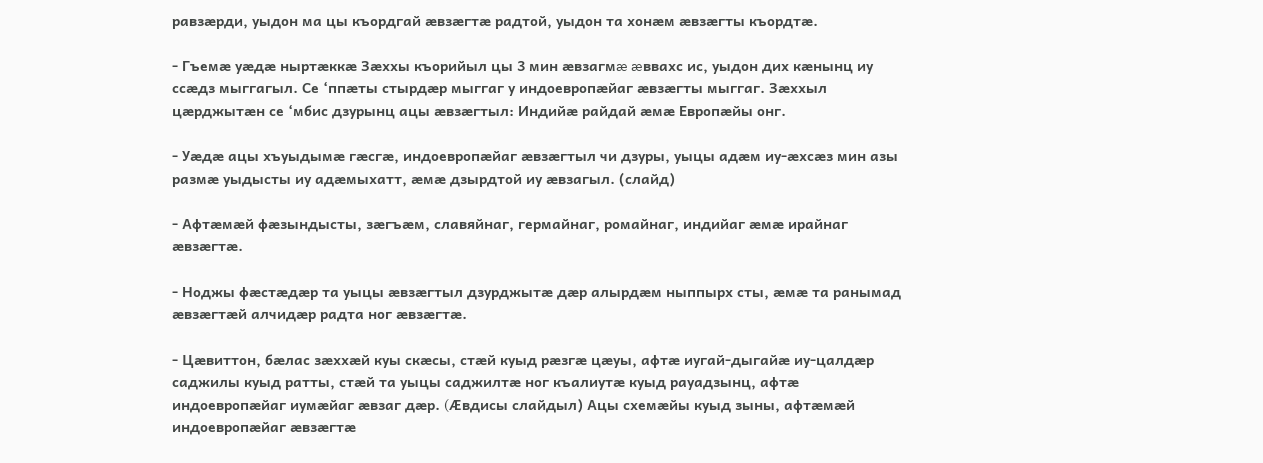равзæрди, уыдон ма цы къордгай æвзæгтæ радтой, уыдон та хонæм æвзæгты къордтæ.

- Гъемæ уæдæ ныртæккæ Зæххы къорийыл цы 3 мин æвзагмæ æввахс ис, уыдон дих кæнынц иу ссæдз мыггагыл. Се ‘ппæты стырдæр мыггаг у индоевропæйаг æвзæгты мыггаг. Зæххыл цæрджытæн се ‘мбис дзурынц ацы æвзæгтыл: Индийæ райдай æмæ Европæйы онг.

- Уæдæ ацы хъуыдымæ гæсгæ, индоевропæйаг æвзæгтыл чи дзуры, уыцы адæм иу-æхсæз мин азы размæ уыдысты иу адæмыхатт, æмæ дзырдтой иу æвзагыл. (слайд)

- Афтæмæй фæзындысты, зæгъæм, славяйнаг, гермайнаг, ромайнаг, индийаг æмæ ирайнаг æвзæгтæ.

- Ноджы фæстæдæр та уыцы æвзæгтыл дзурджытæ дæр алырдæм ныппырх сты, æмæ та ранымад æвзæгтæй алчидæр радта ног æвзæгтæ.

- Цæвиттон, бæлас зæххæй куы скæсы, стæй куыд рæзгæ цæуы, афтæ иугай-дыгайæ иу-цалдæр саджилы куыд ратты, стæй та уыцы саджилтæ ног къалиутæ куыд рауадзынц, афтæ индоевропæйаг иумæйаг æвзаг дæр. (Æвдисы слайдыл) Ацы схемæйы куыд зыны, афтæмæй индоевропæйаг æвзæгтæ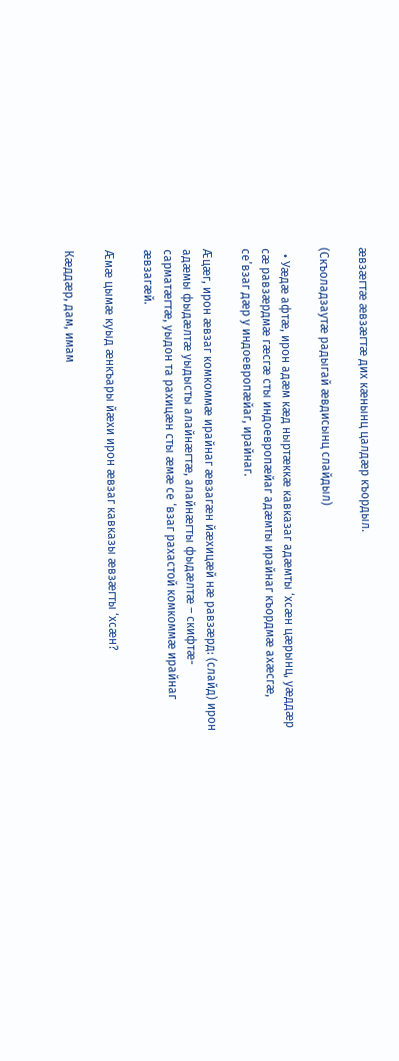æвзæгтæ æвзæгтæ дих кæнынц цалдæр къордыл.

(Скъоладзаутæ радыгай æвдисынц слайдыл)

  • Уæдæ афтæ, ирон адæм кæд ныртæккæ кавказаг адæмты ‘хсæн цæрынц, уæддæр сæ равзæрдмæ гæсгæ сты индоевропæйаг адæмты ирайнаг къордмæ ахæсгæ, се’взаг дæр у индоевропæйаг, ирайнаг.

Æцæг, ирон æвзаг комкоммæ ирайнаг æвзагæн йæхицæй нæ равзæрд: (слайд) ирон адæмы фыдæлтæ уыдысты алайнæгтæ, алайнæгты фыдæлтæ – скифтæ-сарматæгтæ, уыдон та рахицæн сты æмæ се ‘взаг рахастой комкоммæ ирайнаг æвзагæй.

Æмæ цымæ куыд æнкъары йæхи ирон æвзаг кавказы æвзæгты ‘хсæн?

Кæддæр, дам, имам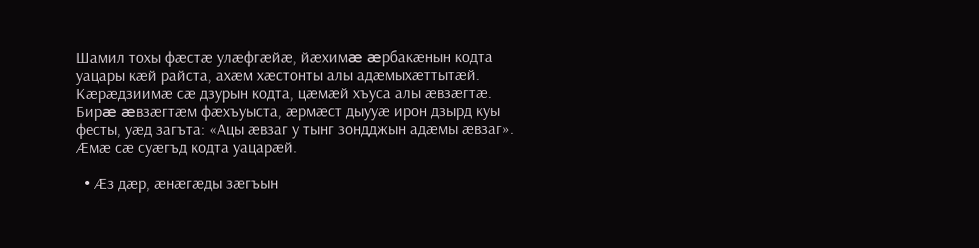Шамил тохы фæстæ улæфгæйæ, йæхимæ æрбакæнын кодта уацары кæй райста, ахæм хæстонты алы адæмыхæттытæй. Кæрæдзиимæ сæ дзурын кодта, цæмæй хъуса алы æвзæгтæ. Бирæ æвзæгтæм фæхъуыста, æрмæст дыууæ ирон дзырд куы фесты, уæд загъта: «Ацы æвзаг у тынг зондджын адæмы æвзаг». Æмæ сæ суæгъд кодта уацарæй.

  • Æз дæр, æнæгæды зæгъын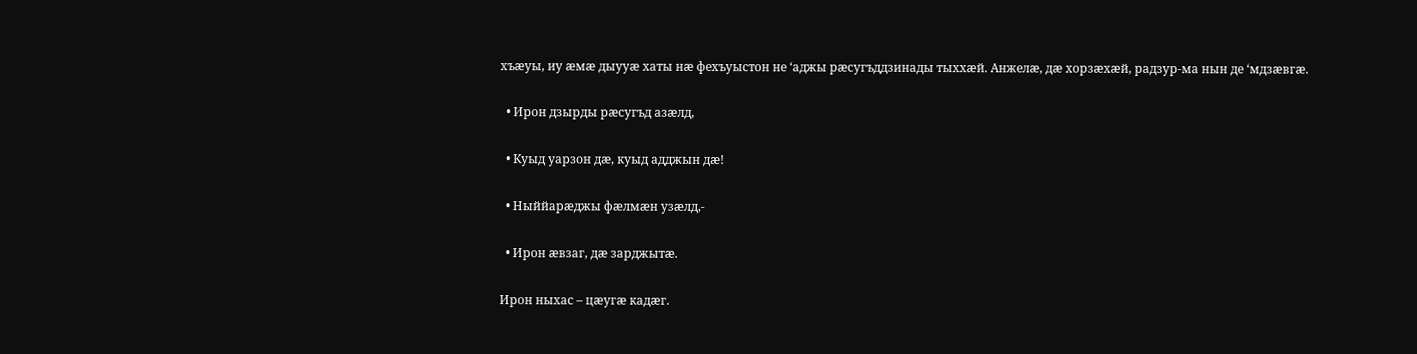хъæуы, иу æмæ дыууæ хаты нæ фехъуыстон не ‘аджы рæсугъддзинады тыххæй. Анжелæ, дæ хорзæхæй, радзур-ма нын де ‘мдзæвгæ.

  • Ирон дзырды рæсугъд азæлд,

  • Куыд уарзон дæ, куыд адджын дæ!

  • Ныййарæджы фæлмæн узæлд,-

  • Ирон æвзаг, дæ зарджытæ.

Ирон ныхас – цæугæ кадæг.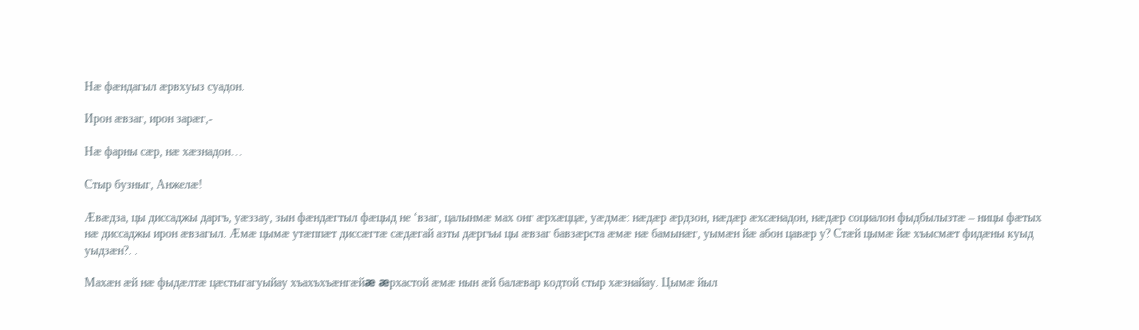Нæ фæндагыл æрвхуыз суадон.

Ирон æвзаг, ирон зарæг,-

Нæ фарны сæр, нæ хæзнадон…

Стыр бузныг, Анжелæ!

Æвæдза, цы диссаджы даргъ, уæззау, зын фæндæгтыл фæцыд не ‘взаг, цалынмæ мах онг æрхæццæ, уæдмæ: нæдæр æрдзон, нæдæр æхсæнадон, нæдæр социалон фыдбылызтæ – ницы фæтых нæ диссаджы ирон æвзагыл. Æмæ цымæ утæппæт диссæгтæ сæдæгай азты дæргъы цы æвзаг бавзæрста æмæ нæ бамынæг, уымæн йæ абон цавæр у? Стæй цымæ йæ хъысмæт фидæны куыд уыдзæн?. .

Махæн æй нæ фыдæлтæ цæстыгагуыйау хъахъхъæнгæйæ æрхастой æмæ нын æй балæвар кодтой стыр хæзнайау. Цымæ йыл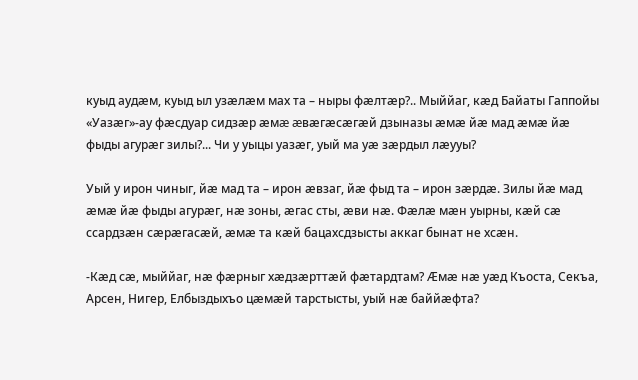куыд аудæм, куыд ыл узæлæм мах та – ныры фæлтæр?.. Мыййаг, кæд Байаты Гаппойы «Уазæг»-ау фæсдуар сидзæр æмæ æвæгæсæгæй дзыназы æмæ йæ мад æмæ йæ фыды агурæг зилы?... Чи у уыцы уазæг, уый ма уæ зæрдыл лæууы?

Уый у ирон чиныг, йæ мад та – ирон æвзаг, йæ фыд та – ирон зæрдæ. Зилы йæ мад æмæ йæ фыды агурæг, нæ зоны, æгас сты, æви нæ. Фæлæ мæн уырны, кæй сæ ссардзæн сæрæгасæй, æмæ та кæй бацахсдзысты аккаг бынат не хсæн.

-Кæд сæ, мыййаг, нæ фæрныг хæдзæрттæй фæтардтам? Æмæ нæ уæд Къоста, Секъа, Арсен, Нигер, Елбыздыхъо цæмæй тарстысты, уый нæ баййæфта?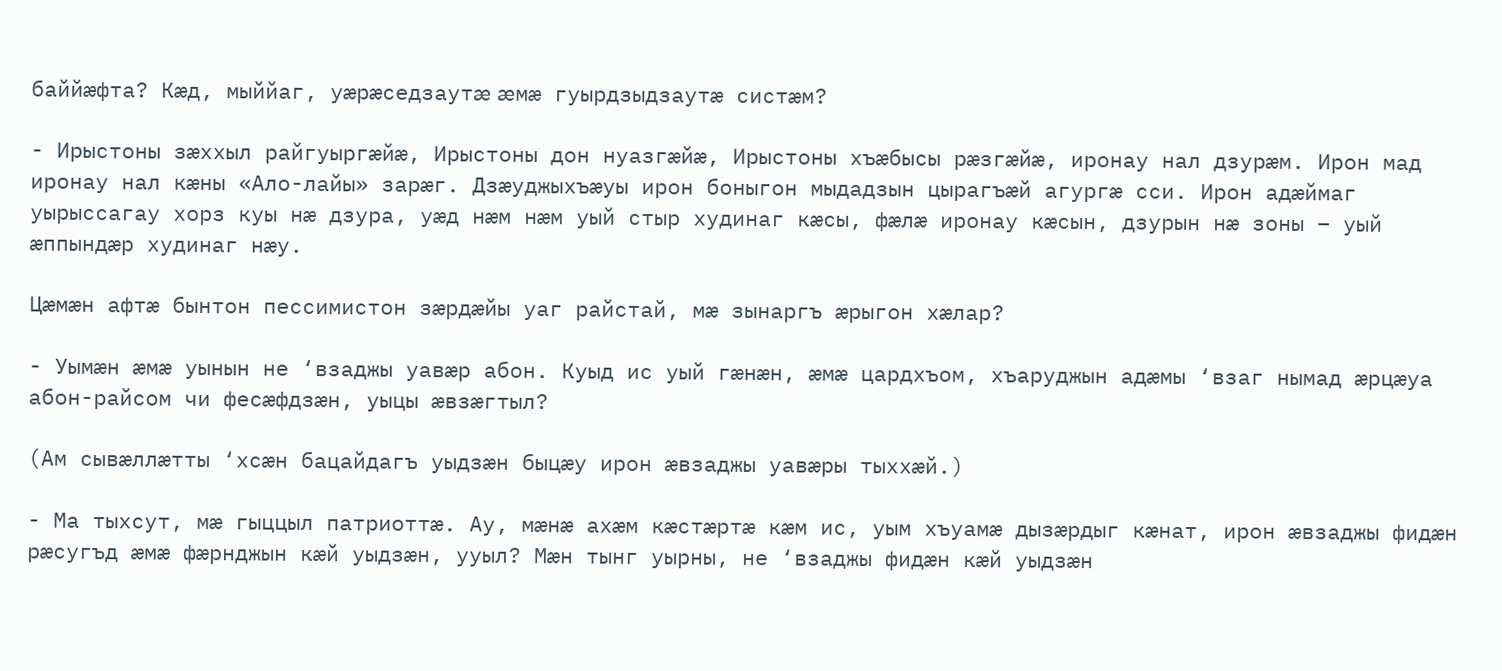баййæфта? Кæд, мыййаг, уæрæседзаутæ æмæ гуырдзыдзаутæ систæм?

- Ирыстоны зæххыл райгуыргæйæ, Ирыстоны дон нуазгæйæ, Ирыстоны хъæбысы рæзгæйæ, иронау нал дзурæм. Ирон мад иронау нал кæны «Ало-лайы» зарæг. Дзæуджыхъæуы ирон боныгон мыдадзын цырагъæй агургæ сси. Ирон адæймаг уырыссагау хорз куы нæ дзура, уæд нæм нæм уый стыр худинаг кæсы, фæлæ иронау кæсын, дзурын нæ зоны – уый æппындæр худинаг нæу.

Цæмæн афтæ бынтон пессимистон зæрдæйы уаг райстай, мæ зынаргъ æрыгон хæлар?

- Уымæн æмæ уынын не ‘взаджы уавæр абон. Куыд ис уый гæнæн, æмæ цардхъом, хъаруджын адæмы ‘взаг нымад æрцæуа абон-райсом чи фесæфдзæн, уыцы æвзæгтыл?

(Ам сывæллæтты ‘хсæн бацайдагъ уыдзæн быцæу ирон æвзаджы уавæры тыххæй.)

- Ма тыхсут, мæ гыццыл патриоттæ. Ау, мæнæ ахæм кæстæртæ кæм ис, уым хъуамæ дызæрдыг кæнат, ирон æвзаджы фидæн рæсугъд æмæ фæрнджын кæй уыдзæн, ууыл? Мæн тынг уырны, не ‘взаджы фидæн кæй уыдзæн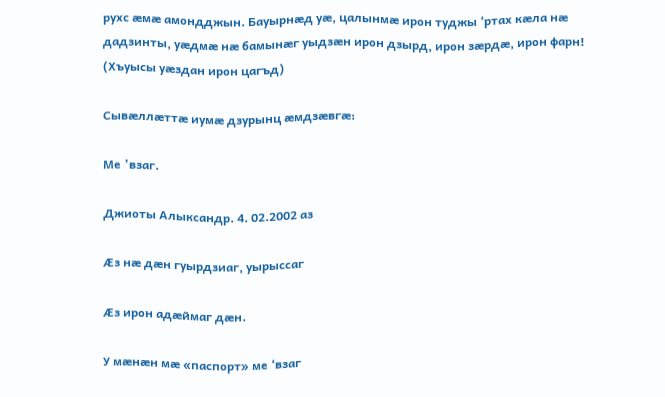рухс æмæ амондджын. Бауырнæд уæ, цалынмæ ирон туджы ‘ртах кæла нæ дадзинты, уæдмæ нæ бамынæг уыдзæн ирон дзырд, ирон зæрдæ, ирон фарн! (Хъуысы уæздан ирон цагъд)

Сывæллæттæ иумæ дзурынц æмдзæвгæ:

Ме ’взаг.

Джиоты Алыксандр. 4. 02.2002 аз

Æз нæ дæн гуырдзиаг, уырыссаг

Æз ирон адæймаг дæн.

У мæнæн мæ «паспорт» ме ‘взаг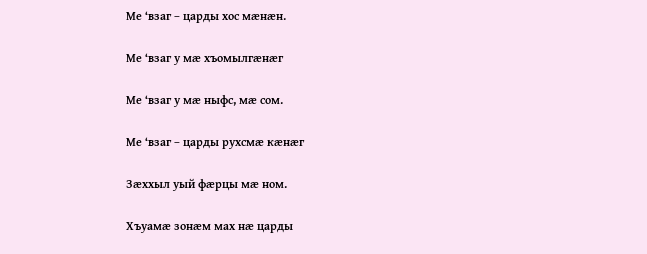Ме ‘взаг – царды хос мæнæн.

Ме ‘взаг у мæ хъомылгæнæг

Ме ‘взаг у мæ ныфс, мæ сом.

Ме ‘взаг – царды рухсмæ кæнæг

Зæххыл уый фæрцы мæ ном.

Хъуамæ зонæм мах нæ царды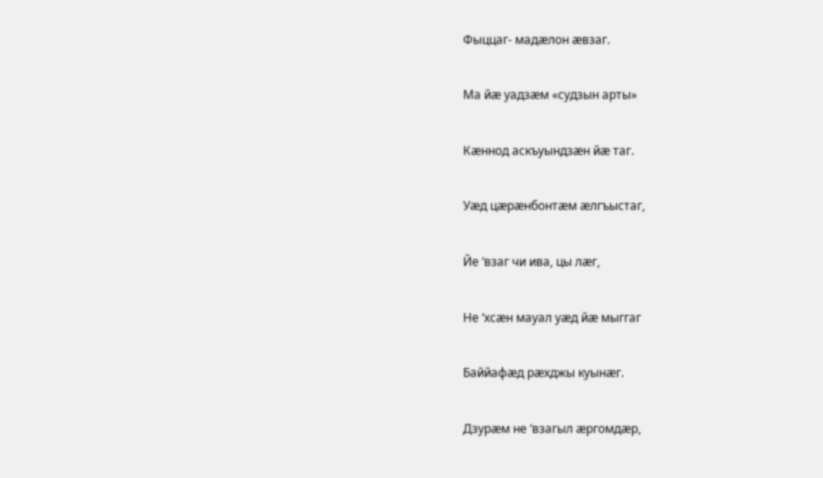Фыццаг- мадæлон æвзаг.

Ма йæ уадзæм «судзын арты»

Кæннод аскъуындзæн йæ таг.

Уæд цæрæнбонтæм æлгъыстаг,

Йе ‘взаг чи ива, цы лæг,

Не ‘хсæн мауал уæд йæ мыггаг

Баййафæд рæхджы куынæг.

Дзурæм не ‘взагыл æргомдæр,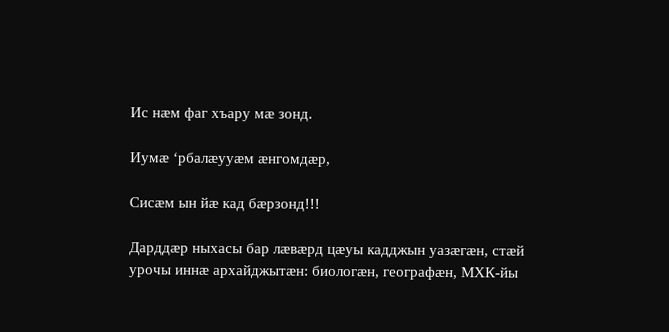Ис нæм фаг хъару мæ зонд.

Иумæ ‘рбалæууæм æнгомдæр,

Сисæм ын йæ кад бæрзонд!!!

Дарддæр ныхасы бар лæвæрд цæуы кадджын уазæгæн, стæй урочы иннæ архайджытæн: биологæн, географæн, МХК-йы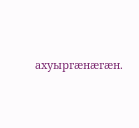ахуыргæнæгæн.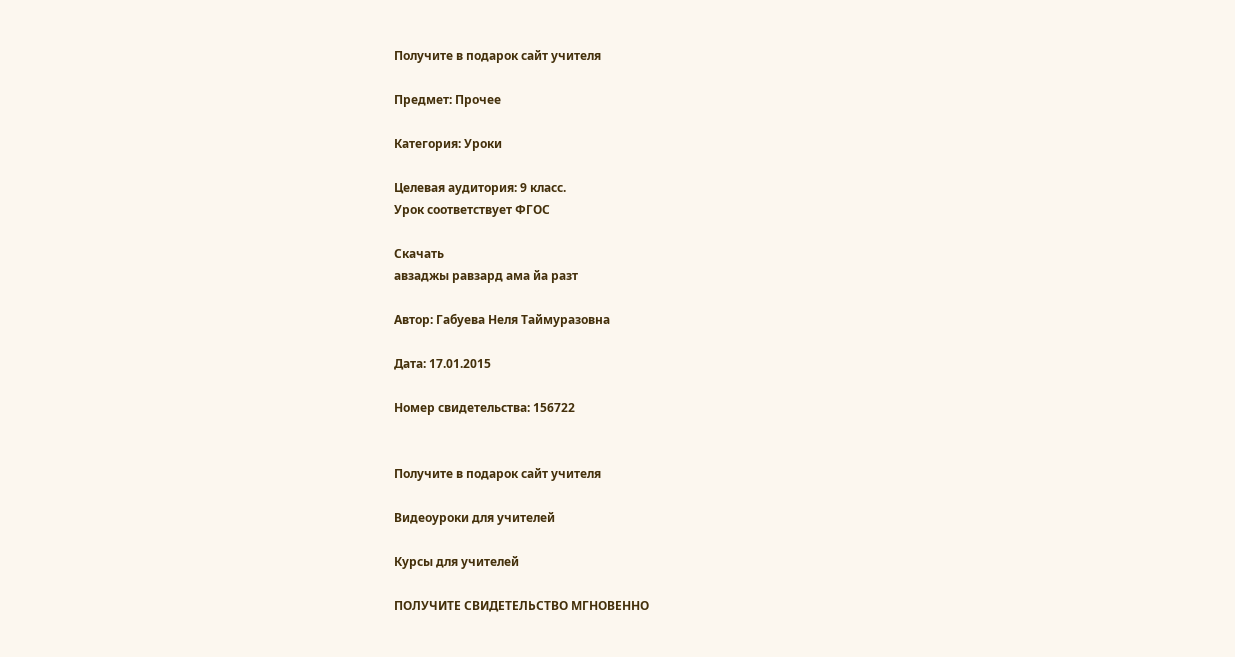Получите в подарок сайт учителя

Предмет: Прочее

Категория: Уроки

Целевая аудитория: 9 класс.
Урок соответствует ФГОС

Скачать
авзаджы равзард ама йа разт

Автор: Габуева Неля Таймуразовна

Дата: 17.01.2015

Номер свидетельства: 156722


Получите в подарок сайт учителя

Видеоуроки для учителей

Курсы для учителей

ПОЛУЧИТЕ СВИДЕТЕЛЬСТВО МГНОВЕННО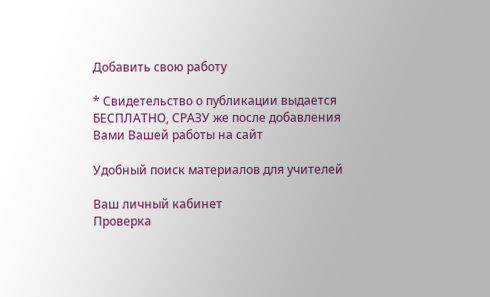Добавить свою работу

* Свидетельство о публикации выдается БЕСПЛАТНО, СРАЗУ же после добавления Вами Вашей работы на сайт

Удобный поиск материалов для учителей

Ваш личный кабинет
Проверка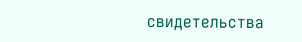свидетельства